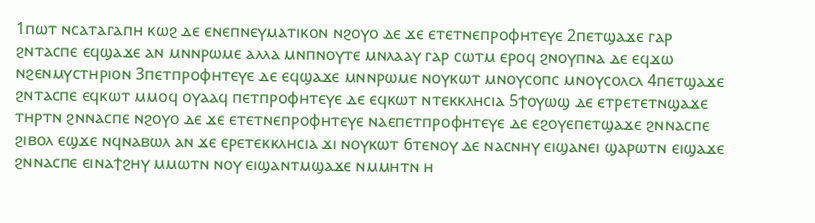1ⲡⲱⲧ ⲛⲥⲁⲧⲁⲅⲁⲡⲏ ⲕⲱϩ ⲇⲉ ⲉⲛⲉⲡⲛⲉⲩⲙⲁⲧⲓⲕⲟⲛ ⲛϩⲟⲩⲟ ⲇⲉ ϫⲉ ⲉⲧⲉⲧⲛⲉⲡⲣⲟⲫⲏⲧⲉⲩⲉ 2ⲡⲉⲧϣⲁϫⲉ ⲅⲁⲣ ϩⲛⲧⲁⲥⲡⲉ ⲉϥϣⲁϫⲉ ⲁⲛ ⲙⲛⲛⲣⲱⲙⲉ ⲁⲗⲗⲁ ⲙⲛⲡⲛⲟⲩⲧⲉ ⲙⲛⲗⲁⲁⲩ ⲅⲁⲣ ⲥⲱⲧⲙ ⲉⲣⲟϥ ϩⲛⲟⲩⲡⲛⲁ ⲇⲉ ⲉϥϫⲱ ⲛϩⲉⲛⲙⲩⲥⲧⲏⲣⲓⲟⲛ 3ⲡⲉⲧⲡⲣⲟⲫⲏⲧⲉⲩⲉ ⲇⲉ ⲉϥϣⲁϫⲉ ⲙⲛⲛⲣⲱⲙⲉ ⲛⲟⲩⲕⲱⲧ ⲙⲛⲟⲩⲥⲟⲡⲥ ⲙⲛⲟⲩⲥⲟⲗⲥⲗ 4ⲡⲉⲧϣⲁϫⲉ ϩⲛⲧⲁⲥⲡⲉ ⲉϥⲕⲱⲧ ⲙⲙⲟϥ ⲟⲩⲁⲁϥ ⲡⲉⲧⲡⲣⲟⲫⲏⲧⲉⲩⲉ ⲇⲉ ⲉϥⲕⲱⲧ ⲛⲧⲉⲕⲕⲗⲏⲥⲓⲁ 5ϯⲟⲩⲱϣ ⲇⲉ ⲉⲧⲣⲉⲧⲉⲧⲛϣⲁϫⲉ ⲧⲏⲣⲧⲛ ϩⲛⲛⲁⲥⲡⲉ ⲛϩⲟⲩⲟ ⲇⲉ ϫⲉ ⲉⲧⲉⲧⲛⲉⲡⲣⲟⲫⲏⲧⲉⲩⲉ ⲛⲁⲉⲡⲉⲧⲡⲣⲟⲫⲏⲧⲉⲩⲉ ⲇⲉ ⲉϩⲟⲩⲉⲡⲉⲧϣⲁϫⲉ ϩⲛⲛⲁⲥⲡⲉ ϩⲓⲃⲟⲗ ⲉϣϫⲉ ⲛϥⲛⲁⲃⲱⲗ ⲁⲛ ϫⲉ ⲉⲣⲉⲧⲉⲕⲕⲗⲏⲥⲓⲁ ϫⲓ ⲛⲟⲩⲕⲱⲧ 6ⲧⲉⲛⲟⲩ ⲇⲉ ⲛⲁⲥⲛⲏⲩ ⲉⲓϣⲁⲛⲉⲓ ϣⲁⲣⲱⲧⲛ ⲉⲓϣⲁϫⲉ ϩⲛⲛⲁⲥⲡⲉ ⲉⲓⲛⲁϯϩⲏⲩ ⲙⲙⲱⲧⲛ ⲛⲟⲩ ⲉⲓϣⲁⲛⲧⲙϣⲁϫⲉ ⲛⲙⲙⲏⲧⲛ ⲏ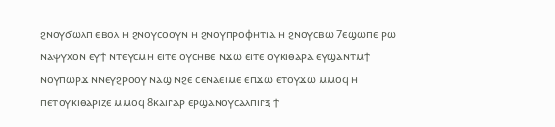ϩⲛⲟⲩϭⲱⲗⲡ ⲉⲃⲟⲗ ⲏ ϩⲛⲟⲩⲥⲟⲟⲩⲛ ⲏ ϩⲛⲟⲩⲡⲣⲟⲫⲏⲧⲓⲁ ⲏ ϩⲛⲟⲩⲥⲃⲱ 7ⲉϣⲱⲡⲉ ⲣⲱ ⲛⲁⲯⲩⲭⲟⲛ ⲉⲩϯ ⲛⲧⲉⲩⲥⲙⲏ ⲉⲓⲧⲉ ⲟⲩⲥⲏⲃⲉ ⲛϫⲱ ⲉⲓⲧⲉ ⲟⲩⲕⲓⲑⲁⲣⲁ ⲉⲩϣⲁⲛⲧⲙϯ ⲛⲟⲩⲡⲱⲣϫ ⲛⲛⲉⲩϩⲣⲟⲟⲩ ⲛⲁϣ ⲛϩⲉ ⲥⲉⲛⲁⲉⲓⲙⲉ ⲉⲡϫⲱ ⲉⲧⲟⲩϫⲱ ⲙⲙⲟϥ ⲏ ⲡⲉⲧⲟⲩⲕⲓⲑⲁⲣⲓⲍⲉ ⲙⲙⲟϥ 8ⲕⲁⲓⲅⲁⲣ ⲉⲣϣⲁⲛⲟⲩⲥⲁⲗⲡⲓⲅⲝ ϯ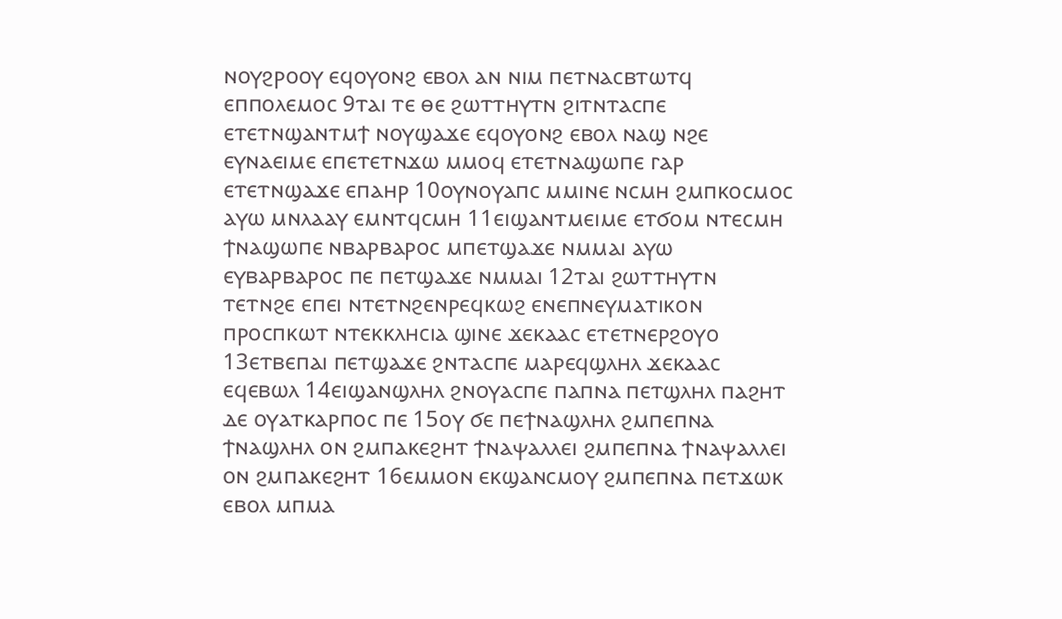ⲛⲟⲩϩⲣⲟⲟⲩ ⲉϥⲟⲩⲟⲛϩ ⲉⲃⲟⲗ ⲁⲛ ⲛⲓⲙ ⲡⲉⲧⲛⲁⲥⲃⲧⲱⲧϥ ⲉⲡⲡⲟⲗⲉⲙⲟⲥ 9ⲧⲁⲓ ⲧⲉ ⲑⲉ ϩⲱⲧⲧⲏⲩⲧⲛ ϩⲓⲧⲛⲧⲁⲥⲡⲉ ⲉⲧⲉⲧⲛϣⲁⲛⲧⲙϯ ⲛⲟⲩϣⲁϫⲉ ⲉϥⲟⲩⲟⲛϩ ⲉⲃⲟⲗ ⲛⲁϣ ⲛϩⲉ ⲉⲩⲛⲁⲉⲓⲙⲉ ⲉⲡⲉⲧⲉⲧⲛϫⲱ ⲙⲙⲟϥ ⲉⲧⲉⲧⲛⲁϣⲱⲡⲉ ⲅⲁⲣ ⲉⲧⲉⲧⲛϣⲁϫⲉ ⲉⲡⲁⲏⲣ 10ⲟⲩⲛⲟⲩⲁⲡⲥ ⲙⲙⲓⲛⲉ ⲛⲥⲙⲏ ϩⲙⲡⲕⲟⲥⲙⲟⲥ ⲁⲩⲱ ⲙⲛⲗⲁⲁⲩ ⲉⲙⲛⲧϥⲥⲙⲏ 11ⲉⲓϣⲁⲛⲧⲙⲉⲓⲙⲉ ⲉⲧϭⲟⲙ ⲛⲧⲉⲥⲙⲏ ϯⲛⲁϣⲱⲡⲉ ⲛⲃⲁⲣⲃⲁⲣⲟⲥ ⲙⲡⲉⲧϣⲁϫⲉ ⲛⲙⲙⲁⲓ ⲁⲩⲱ ⲉⲩⲃⲁⲣⲃⲁⲣⲟⲥ ⲡⲉ ⲡⲉⲧϣⲁϫⲉ ⲛⲙⲙⲁⲓ 12ⲧⲁⲓ ϩⲱⲧⲧⲏⲩⲧⲛ ⲧⲉⲧⲛϩⲉ ⲉⲡⲉⲓ ⲛⲧⲉⲧⲛϩⲉⲛⲣⲉϥⲕⲱϩ ⲉⲛⲉⲡⲛⲉⲩⲙⲁⲧⲓⲕⲟⲛ ⲡⲣⲟⲥⲡⲕⲱⲧ ⲛⲧⲉⲕⲕⲗⲏⲥⲓⲁ ϣⲓⲛⲉ ϫⲉⲕⲁⲁⲥ ⲉⲧⲉⲧⲛⲉⲣϩⲟⲩⲟ 13ⲉⲧⲃⲉⲡⲁⲓ ⲡⲉⲧϣⲁϫⲉ ϩⲛⲧⲁⲥⲡⲉ ⲙⲁⲣⲉϥϣⲗⲏⲗ ϫⲉⲕⲁⲁⲥ ⲉϥⲉⲃⲱⲗ 14ⲉⲓϣⲁⲛϣⲗⲏⲗ ϩⲛⲟⲩⲁⲥⲡⲉ ⲡⲁⲡⲛⲁ ⲡⲉⲧϣⲗⲏⲗ ⲡⲁϩⲏⲧ ⲇⲉ ⲟⲩⲁⲧⲕⲁⲣⲡⲟⲥ ⲡⲉ 15ⲟⲩ ϭⲉ ⲡⲉϯⲛⲁϣⲗⲏⲗ ϩⲙⲡⲉⲡⲛⲁ ϯⲛⲁϣⲗⲏⲗ ⲟⲛ ϩⲙⲡⲁⲕⲉϩⲏⲧ ϯⲛⲁⲯⲁⲗⲗⲉⲓ ϩⲙⲡⲉⲡⲛⲁ ϯⲛⲁⲯⲁⲗⲗⲉⲓ ⲟⲛ ϩⲙⲡⲁⲕⲉϩⲏⲧ 16ⲉⲙⲙⲟⲛ ⲉⲕϣⲁⲛⲥⲙⲟⲩ ϩⲙⲡⲉⲡⲛⲁ ⲡⲉⲧϫⲱⲕ ⲉⲃⲟⲗ ⲙⲡⲙⲁ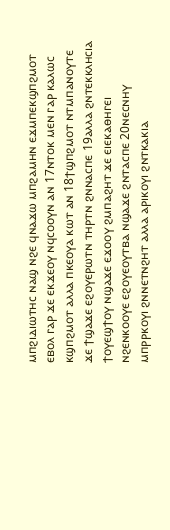ⲙⲡϩⲓⲇⲓⲱⲧⲏⲥ ⲛⲁϣ ⲛϩⲉ ϥⲛⲁϫⲱ ⲙⲡϩⲁⲙⲏⲛ ⲉϫⲙⲡⲉⲕϣⲡϩⲙⲟⲧ ⲉⲃⲟⲗ ⲅⲁⲣ ϫⲉ ⲉⲕϫⲉⲟⲩ ⲛϥⲥⲟⲟⲩⲛ ⲁⲛ 17ⲛⲧⲟⲕ ⲙⲉⲛ ⲅⲁⲣ ⲕⲁⲗⲱⲥ ⲕϣⲡϩⲙⲟⲧ ⲁⲗⲗⲁ ⲡⲕⲉⲟⲩⲁ ⲕⲱⲧ ⲁⲛ 18ϯϣⲡϩⲙⲟⲧ ⲛⲧⲙⲡⲁⲛⲟⲩⲧⲉ ϫⲉ ϯϣⲁϫⲉ ⲉϩⲟⲩⲉⲣⲱⲧⲛ ⲧⲏⲣⲧⲛ ϩⲛⲛⲁⲥⲡⲉ 19ⲁⲗⲗⲁ ϩⲛⲧⲉⲕⲕⲗⲏⲥⲓⲁ ϯⲟⲩⲉϣϯⲟⲩ ⲛϣⲁϫⲉ ⲉϫⲟⲟⲩ ϩⲙⲡⲁϩⲏⲧ ϫⲉ ⲉⲓⲉⲕⲁⲑⲏⲅⲉⲓ ⲛϩⲉⲛⲕⲟⲟⲩⲉ ⲉϩⲟⲩⲉⲟⲩⲧⲃⲁ ⲛϣⲁϫⲉ ϩⲛⲧⲁⲥⲡⲉ 20ⲛⲉⲥⲛⲏⲩ ⲙⲡⲣⲣⲕⲟⲩⲓ ϩⲛⲛⲉⲧⲛϩⲏⲧ ⲁⲗⲗⲁ ⲁⲣⲓⲕⲟⲩⲓ ϩⲛⲧⲕⲁⲕⲓⲁ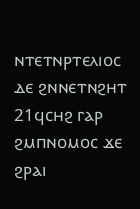ⲛⲧⲉⲧⲛⲣⲧⲉⲗⲓⲟⲥ ⲇⲉ ϩⲛⲛⲉⲧⲛϩⲏⲧ 21ϥⲥⲏϩ ⲅⲁⲣ ϩⲙⲡⲛⲟⲙⲟⲥ ϫⲉ ϩⲣⲁⲓ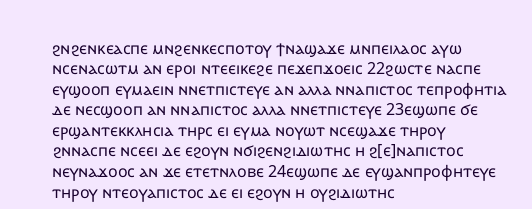ϩⲛϩⲉⲛⲕⲉⲁⲥⲡⲉ ⲙⲛϩⲉⲛⲕⲉⲥⲡⲟⲧⲟⲩ ϯⲛⲁϣⲁϫⲉ ⲙⲛⲡⲉⲓⲗⲁⲟⲥ ⲁⲩⲱ ⲛⲥⲉⲛⲁⲥⲱⲧⲙ ⲁⲛ ⲉⲣⲟⲓ ⲛⲧⲉⲉⲓⲕⲉϩⲉ ⲡⲉϫⲉⲡϫⲟⲉⲓⲥ 22ϩⲱⲥⲧⲉ ⲛⲁⲥⲡⲉ ⲉⲩϣⲟⲟⲡ ⲉⲩⲙⲁⲉⲓⲛ ⲛⲛⲉⲧⲡⲓⲥⲧⲉⲩⲉ ⲁⲛ ⲁⲗⲗⲁ ⲛⲛⲁⲡⲓⲥⲧⲟⲥ ⲧⲉⲡⲣⲟⲫⲏⲧⲓⲁ ⲇⲉ ⲛⲉⲥϣⲟⲟⲡ ⲁⲛ ⲛⲛⲁⲡⲓⲥⲧⲟⲥ ⲁⲗⲗⲁ ⲛⲛⲉⲧⲡⲓⲥⲧⲉⲩⲉ 23ⲉϣⲱⲡⲉ ϭⲉ ⲉⲣϣⲁⲛⲧⲉⲕⲕⲗⲏⲥⲓⲁ ⲧⲏⲣⲥ ⲉⲓ ⲉⲩⲙⲁ ⲛⲟⲩⲱⲧ ⲛⲥⲉϣⲁϫⲉ ⲧⲏⲣⲟⲩ ϩⲛⲛⲁⲥⲡⲉ ⲛⲥⲉⲉⲓ ⲇⲉ ⲉϩⲟⲩⲛ ⲛϭⲓϩⲉⲛϩⲓⲇⲓⲱⲧⲏⲥ ⲏ ϩ[ⲉ]ⲛⲁⲡⲓⲥⲧⲟⲥ ⲛⲉⲩⲛⲁϫⲟⲟⲥ ⲁⲛ ϫⲉ ⲉⲧⲉⲧⲛⲗⲟⲃⲉ 24ⲉϣⲱⲡⲉ ⲇⲉ ⲉⲩϣⲁⲛⲡⲣⲟⲫⲏⲧⲉⲩⲉ ⲧⲏⲣⲟⲩ ⲛⲧⲉⲟⲩⲁⲡⲓⲥⲧⲟⲥ ⲇⲉ ⲉⲓ ⲉϩⲟⲩⲛ ⲏ ⲟⲩϩⲓⲇⲓⲱⲧⲏⲥ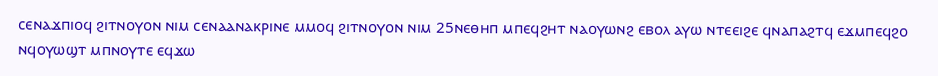ⲥⲉⲛⲁϫⲡⲓⲟϥ ϩⲓⲧⲛⲟⲩⲟⲛ ⲛⲓⲙ ⲥⲉⲛⲁⲁⲛⲁⲕⲣⲓⲛⲉ ⲙⲙⲟϥ ϩⲓⲧⲛⲟⲩⲟⲛ ⲛⲓⲙ 25ⲛⲉⲑⲏⲡ ⲙⲡⲉϥϩⲏⲧ ⲛⲁⲟⲩⲱⲛϩ ⲉⲃⲟⲗ ⲁⲩⲱ ⲛⲧⲉⲉⲓϩⲉ ϥⲛⲁⲡⲁϩⲧϥ ⲉϫⲙⲡⲉϥϩⲟ ⲛϥⲟⲩⲱϣⲧ ⲙⲡⲛⲟⲩⲧⲉ ⲉϥϫⲱ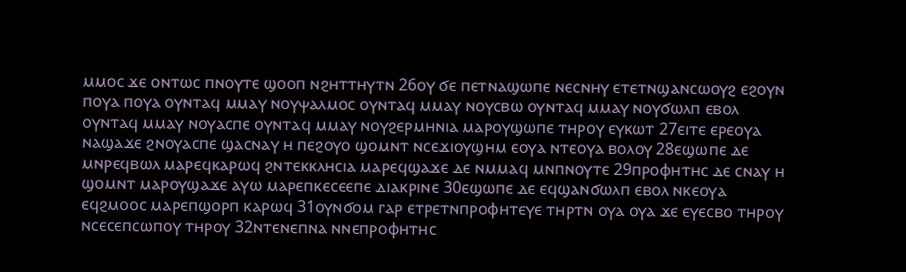ⲙⲙⲟⲥ ϫⲉ ⲟⲛⲧⲱⲥ ⲡⲛⲟⲩⲧⲉ ϣⲟⲟⲡ ⲛϩⲏⲧⲧⲏⲩⲧⲛ 26ⲟⲩ ϭⲉ ⲡⲉⲧⲛⲁϣⲱⲡⲉ ⲛⲉⲥⲛⲏⲩ ⲉⲧⲉⲧⲛϣⲁⲛⲥⲱⲟⲩϩ ⲉϩⲟⲩⲛ ⲡⲟⲩⲁ ⲡⲟⲩⲁ ⲟⲩⲛⲧⲁϥ ⲙⲙⲁⲩ ⲛⲟⲩⲯⲁⲗⲙⲟⲥ ⲟⲩⲛⲧⲁϥ ⲙⲙⲁⲩ ⲛⲟⲩⲥⲃⲱ ⲟⲩⲛⲧⲁϥ ⲙⲙⲁⲩ ⲛⲟⲩϭⲱⲗⲡ ⲉⲃⲟⲗ ⲟⲩⲛⲧⲁϥ ⲙⲙⲁⲩ ⲛⲟⲩⲁⲥⲡⲉ ⲟⲩⲛⲧⲁϥ ⲙⲙⲁⲩ ⲛⲟⲩϩⲉⲣⲙⲏⲛⲓⲁ ⲙⲁⲣⲟⲩϣⲱⲡⲉ ⲧⲏⲣⲟⲩ ⲉⲩⲕⲱⲧ 27ⲉⲓⲧⲉ ⲉⲣⲉⲟⲩⲁ ⲛⲁϣⲁϫⲉ ϩⲛⲟⲩⲁⲥⲡⲉ ϣⲁⲥⲛⲁⲩ ⲏ ⲡⲉϩⲟⲩⲟ ϣⲟⲙⲛⲧ ⲛⲥⲉϫⲓⲟⲩϣⲏⲙ ⲉⲟⲩⲁ ⲛⲧⲉⲟⲩⲁ ⲃⲟⲗⲟⲩ 28ⲉϣⲱⲡⲉ ⲇⲉ ⲙⲛⲣⲉϥⲃⲱⲗ ⲙⲁⲣⲉϥⲕⲁⲣⲱϥ ϩⲛⲧⲉⲕⲕⲗⲏⲥⲓⲁ ⲙⲁⲣⲉϥϣⲁϫⲉ ⲇⲉ ⲛⲙⲙⲁϥ ⲙⲛⲡⲛⲟⲩⲧⲉ 29ⲡⲣⲟⲫⲏⲧⲏⲥ ⲇⲉ ⲥⲛⲁⲩ ⲏ ϣⲟⲙⲛⲧ ⲙⲁⲣⲟⲩϣⲁϫⲉ ⲁⲩⲱ ⲙⲁⲣⲉⲡⲕⲉⲥⲉⲉⲡⲉ ⲇⲓⲁⲕⲣⲓⲛⲉ 30ⲉϣⲱⲡⲉ ⲇⲉ ⲉϥϣⲁⲛϭⲱⲗⲡ ⲉⲃⲟⲗ ⲛⲕⲉⲟⲩⲁ ⲉϥϩⲙⲟⲟⲥ ⲙⲁⲣⲉⲡϣⲟⲣⲡ ⲕⲁⲣⲱϥ 31ⲟⲩⲛϭⲟⲙ ⲅⲁⲣ ⲉⲧⲣⲉⲧⲛⲡⲣⲟⲫⲏⲧⲉⲩⲉ ⲧⲏⲣⲧⲛ ⲟⲩⲁ ⲟⲩⲁ ϫⲉ ⲉⲩⲉⲥⲃⲟ ⲧⲏⲣⲟⲩ ⲛⲥⲉⲥⲉⲡⲥⲱⲡⲟⲩ ⲧⲏⲣⲟⲩ 32ⲛⲧⲉⲛⲉⲡⲛⲁ ⲛⲛⲉⲡⲣⲟⲫⲏⲧⲏⲥ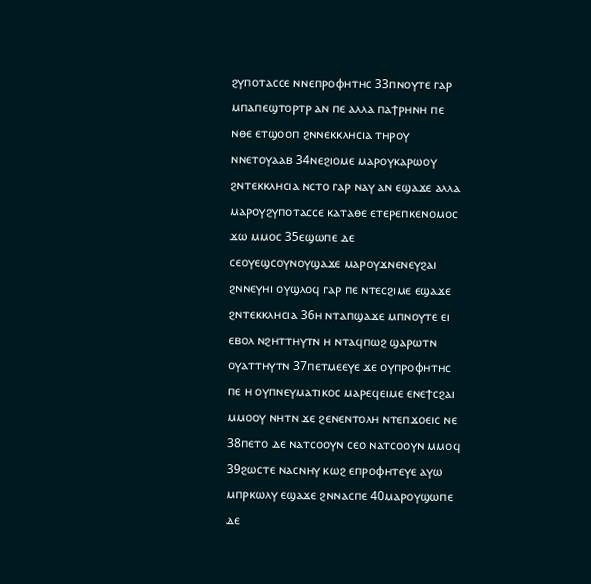ϩⲩⲡⲟⲧⲁⲥⲥⲉ ⲛⲛⲉⲡⲣⲟⲫⲏⲧⲏⲥ 33ⲡⲛⲟⲩⲧⲉ ⲅⲁⲣ ⲙⲡⲁⲡⲉϣⲧⲟⲣⲧⲣ ⲁⲛ ⲡⲉ ⲁⲗⲗⲁ ⲡⲁϯⲣⲏⲛⲏ ⲡⲉ ⲛⲑⲉ ⲉⲧϣⲟⲟⲡ ϩⲛⲛⲉⲕⲕⲗⲏⲥⲓⲁ ⲧⲏⲣⲟⲩ ⲛⲛⲉⲧⲟⲩⲁⲁⲃ 34ⲛⲉϩⲓⲟⲙⲉ ⲙⲁⲣⲟⲩⲕⲁⲣⲱⲟⲩ ϩⲛⲧⲉⲕⲕⲗⲏⲥⲓⲁ ⲛⲥⲧⲟ ⲅⲁⲣ ⲛⲁⲩ ⲁⲛ ⲉϣⲁϫⲉ ⲁⲗⲗⲁ ⲙⲁⲣⲟⲩϩⲩⲡⲟⲧⲁⲥⲥⲉ ⲕⲁⲧⲁⲑⲉ ⲉⲧⲉⲣⲉⲡⲕⲉⲛⲟⲙⲟⲥ ϫⲱ ⲙⲙⲟⲥ 35ⲉϣⲱⲡⲉ ⲇⲉ ⲥⲉⲟⲩⲉϣⲥⲟⲩⲛⲟⲩϣⲁϫⲉ ⲙⲁⲣⲟⲩϫⲛⲉⲛⲉⲩϩⲁⲓ ϩⲛⲛⲉⲩⲏⲓ ⲟⲩϣⲗⲟϥ ⲅⲁⲣ ⲡⲉ ⲛⲧⲉⲥϩⲓⲙⲉ ⲉϣⲁϫⲉ ϩⲛⲧⲉⲕⲕⲗⲏⲥⲓⲁ 36ⲏ ⲛⲧⲁⲡϣⲁϫⲉ ⲙⲡⲛⲟⲩⲧⲉ ⲉⲓ ⲉⲃⲟⲗ ⲛϩⲏⲧⲧⲏⲩⲧⲛ ⲏ ⲛⲧⲁϥⲡⲱϩ ϣⲁⲣⲱⲧⲛ ⲟⲩⲁⲧⲧⲏⲩⲧⲛ 37ⲡⲉⲧⲙⲉⲉⲩⲉ ϫⲉ ⲟⲩⲡⲣⲟⲫⲏⲧⲏⲥ ⲡⲉ ⲏ ⲟⲩⲡⲛⲉⲩⲙⲁⲧⲓⲕⲟⲥ ⲙⲁⲣⲉϥⲉⲓⲙⲉ ⲉⲛⲉϯⲥϩⲁⲓ ⲙⲙⲟⲟⲩ ⲛⲏⲧⲛ ϫⲉ ϩⲉⲛⲉⲛⲧⲟⲗⲏ ⲛⲧⲉⲡϫⲟⲉⲓⲥ ⲛⲉ 38ⲡⲉⲧⲟ ⲇⲉ ⲛⲁⲧⲥⲟⲟⲩⲛ ⲥⲉⲟ ⲛⲁⲧⲥⲟⲟⲩⲛ ⲙⲙⲟϥ 39ϩⲱⲥⲧⲉ ⲛⲁⲥⲛⲏⲩ ⲕⲱϩ ⲉⲡⲣⲟⲫⲏⲧⲉⲩⲉ ⲁⲩⲱ ⲙⲡⲣⲕⲱⲗⲩ ⲉϣⲁϫⲉ ϩⲛⲛⲁⲥⲡⲉ 40ⲙⲁⲣⲟⲩϣⲱⲡⲉ ⲇⲉ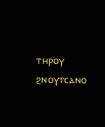ⲧⲏⲣⲟⲩ ϩⲛⲟⲩⲧⲥⲁⲛⲟ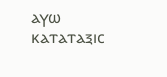ⲁⲩⲱ ⲕⲁⲧⲁⲧⲁⲝⲓⲥ